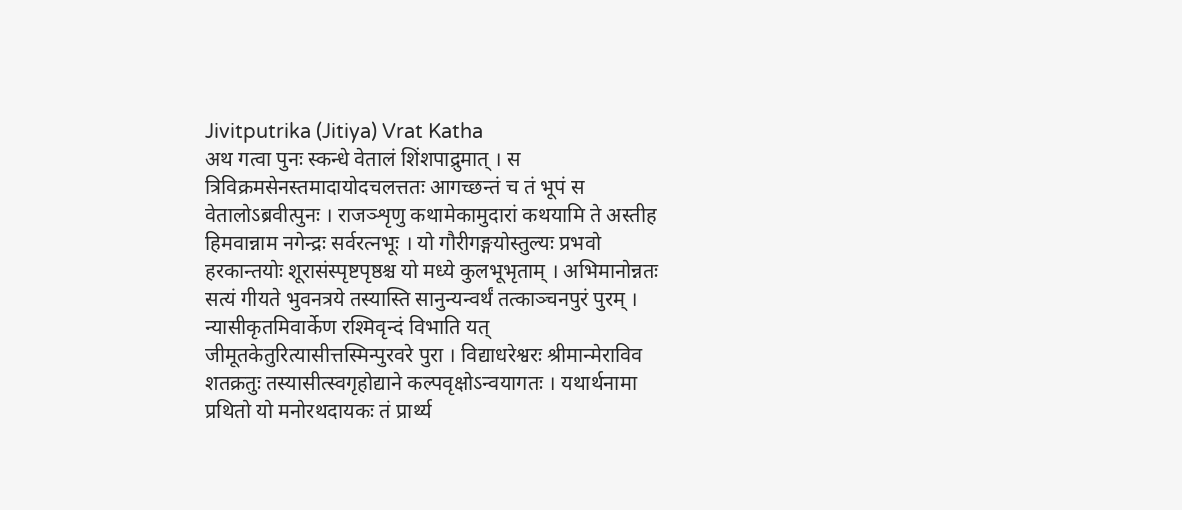Jivitputrika (Jitiya) Vrat Katha
अथ गत्वा पुनः स्कन्धे वेतालं शिंशपाद्रुमात् । स त्रिविक्रमसेनस्तमादायोदचलत्ततः आगच्छन्तं च तं भूपं स वेतालोऽब्रवीत्पुनः । राजञ्शृणु कथामेकामुदारां कथयामि ते अस्तीह हिमवान्नाम नगेन्द्रः सर्वरत्नभूः । यो गौरीगङ्गयोस्तुल्यः प्रभवो हरकान्तयोः शूरासंस्पृष्टपृष्ठश्च यो मध्ये कुलभूभृताम् । अभिमानोन्नतः सत्यं गीयते भुवनत्रये तस्यास्ति सानुन्यन्वर्थं तत्काञ्चनपुरं पुरम् । न्यासीकृतमिवार्केण रश्मिवृन्दं विभाति यत् जीमूतकेतुरित्यासीत्तस्मिन्पुरवरे पुरा । विद्याधरेश्वरः श्रीमान्मेराविव शतक्रतुः तस्यासीत्स्वगृहोद्याने कल्पवृक्षोऽन्वयागतः । यथार्थनामा प्रथितो यो मनोरथदायकः तं प्रार्थ्य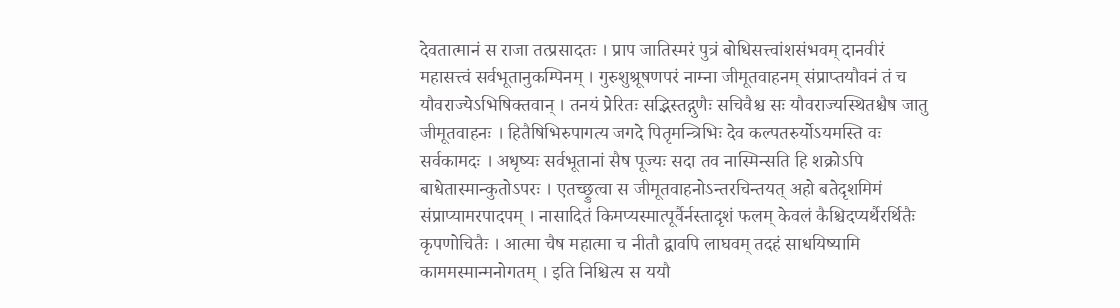देवतात्मानं स राजा तत्प्रसादतः । प्राप जातिस्मरं पुत्रं बोधिसत्त्वांशसंभवम् दानवीरं महासत्त्वं सर्वभूतानुकम्पिनम् । गुरुशुश्रूषणपरं नाम्ना जीमूतवाहनम् संप्राप्तयौवनं तं च यौवराज्येऽभिषिक्तवान् । तनयं प्रेरितः सद्भिस्तद्गुणैः सचिवैश्च सः यौवराज्यस्थितश्चैष जातु जीमूतवाहनः । हितैषिभिरुपागत्य जगदे पितृमन्त्रिभिः देव कल्पतरुर्योऽयमस्ति वः सर्वकामदः । अधृष्यः सर्वभूतानां सैष पूज्यः सदा तव नास्मिन्सति हि शक्रोऽपि बाधेतास्मान्कुतोऽपरः । एतच्छ्रुत्वा स जीमूतवाहनोऽन्तरचिन्तयत् अहो बतेदृशमिमं संप्राप्यामरपादपम् । नासादितं किमप्यस्मात्पूर्वैर्नस्तादृशं फलम् केवलं कैश्चिदप्यर्थैरर्थितैः कृपणोचितैः । आत्मा चैष महात्मा च नीतौ द्वावपि लाघवम् तदहं साधयिष्यामि काममस्मान्मनोगतम् । इति निश्चित्य स ययौ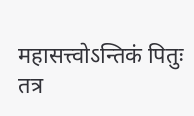महासत्त्वोऽन्तिकं पितुः तत्र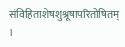संविहिताशेषशुश्रूषापरितोषितम् ।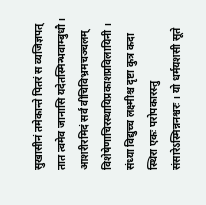सुखासीनं तमेकान्ते पितरं स व्यजिज्ञपत् तात त्वमेव जानासि यदेतस्मिन्भवाम्बुधौ । आशरीरमिदं सर्वं वीचिविभ्रमचञ्चलम् विशेषेणाचिरस्थायिप्रकाशप्रविलायिनी । संध्या विद्युच्च लक्ष्मीश्च दृष्टा कुत्र कदा स्थिरा एकः परोपकारस्तु संसारेऽस्मिन्ननश्वरः । यो धर्मयशसी सूते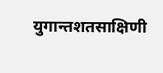युगान्तशतसाक्षिणी